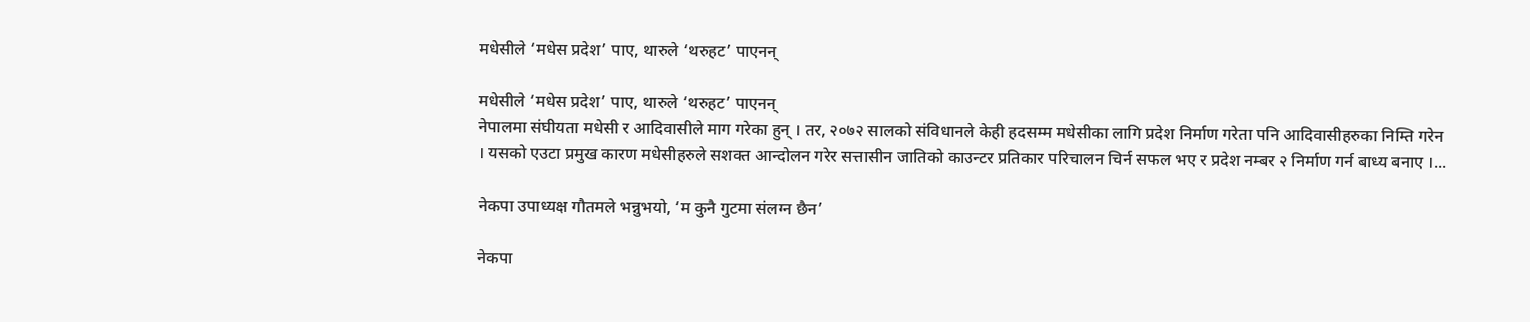मधेसीले ‘मधेस प्रदेश’ पाए, थारुले ‘थरुहट’ पाएनन्

मधेसीले ‘मधेस प्रदेश’ पाए, थारुले ‘थरुहट’ पाएनन्
नेपालमा संघीयता मधेसी र आदिवासीले माग गरेका हुन् । तर, २०७२ सालको संविधानले केही हदसम्म मधेसीका लागि प्रदेश निर्माण गरेता पनि आदिवासीहरुका निम्ति गरेन । यसको एउटा प्रमुख कारण मधेसीहरुले सशक्त आन्दोलन गरेर सत्तासीन जातिको काउन्टर प्रतिकार परिचालन चिर्न सफल भए र प्रदेश नम्बर २ निर्माण गर्न बाध्य बनाए ।...

नेकपा उपाध्यक्ष गौतमले भन्नुभयो, ‘म कुनै गुटमा संलग्न छैन’

नेकपा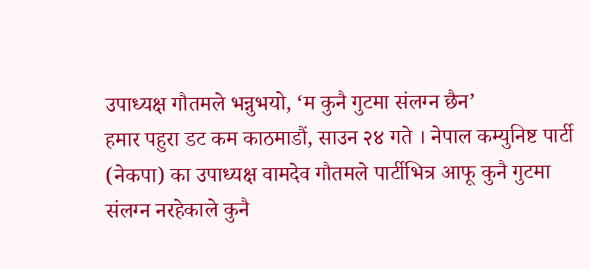उपाध्यक्ष गौतमले भन्नुभयो, ‘म कुनै गुटमा संलग्न छैन’
हमार पहुरा डट कम काठमाडौं, साउन २४ गते । नेपाल कम्युनिष्ट पार्टी (नेकपा) का उपाध्यक्ष वामदेव गौतमले पार्टीभित्र आफू कुनै गुटमा संलग्न नरहेकाले कुनै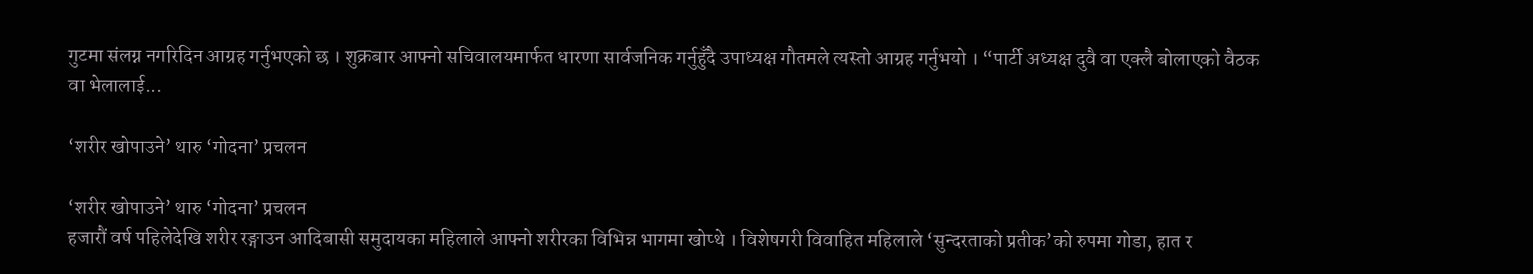गुटमा संलग्न नगरिदिन आग्रह गर्नुभएको छ । शुक्रबार आफ्नो सचिवालयमार्फत धारणा सार्वजनिक गर्नुहुँदै उपाध्यक्ष गौतमले त्यस्तो आग्रह गर्नुभयो । “पार्टी अध्यक्ष दुवै वा एक्लै बोलाएको वैठक वा भेलालाई...

‘शरीर खोपाउने’ थारु ‘गोदना’ प्रचलन

‘शरीर खोपाउने’ थारु ‘गोदना’ प्रचलन
हजारौं वर्ष पहिलेदेखि शरीर रङ्गाउन आदिबासी समुदायका महिलाले आफ्नो शरीरका विभिन्न भागमा खोप्थे । विशेषगरी विवाहित महिलाले ‘सुन्दरताको प्रतीक’को रुपमा गोडा, हात र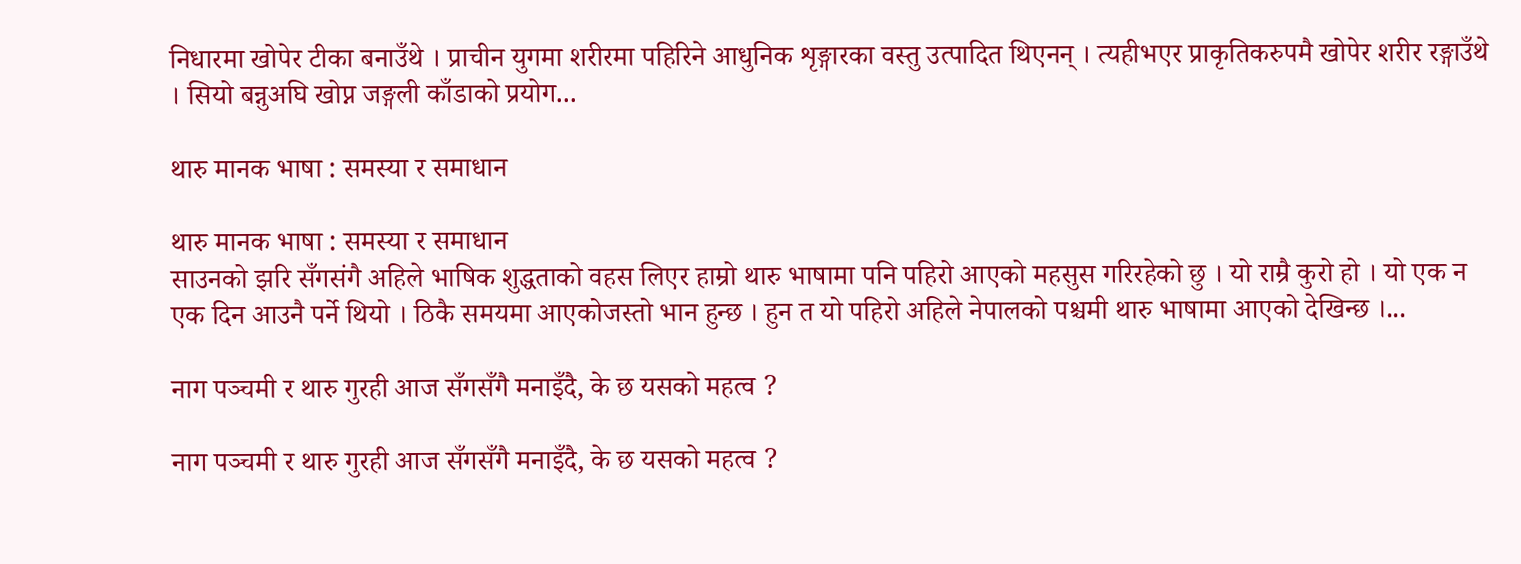निधारमा खोपेर टीका बनाउँथे । प्राचीन युगमा शरीरमा पहिरिने आधुनिक शृङ्गारका वस्तु उत्पादित थिएनन् । त्यहीभएर प्राकृतिकरुपमै खोपेर शरीर रङ्गाउँथे । सियो बन्नुअघि खोप्न जङ्गली काँडाको प्रयोग...

थारु मानक भाषा : समस्या र समाधान

थारु मानक भाषा : समस्या र समाधान
साउनको झरि सँगसंगै अहिले भाषिक शुद्धताको वहस लिएर हाम्रो थारु भाषामा पनि पहिरो आएको महसुस गरिरहेको छु । यो राम्रै कुरो हो । यो एक न एक दिन आउनै पर्ने थियो । ठिकै समयमा आएकोजस्तो भान हुन्छ । हुन त यो पहिरो अहिले नेपालको पश्चमी थारु भाषामा आएको देखिन्छ ।...

नाग पञ्चमी र थारु गुरही आज सँगसँगै मनाइँदै, के छ यसको महत्व ?

नाग पञ्चमी र थारु गुरही आज सँगसँगै मनाइँदै, के छ यसको महत्व ?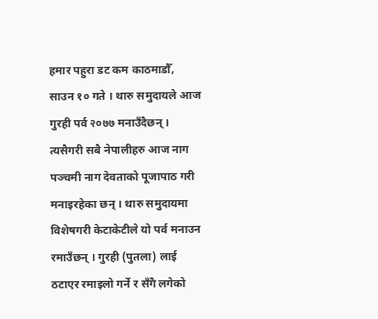हमार पहुरा डट कम काठमाडौँ, साउन १० गते । थारु समुदायले आज गुरही पर्व २०७७ मनाउँदैछन् । त्यसैगरी सबै नेपालीहरु आज नाग पञ्चमी नाग देवताको पूजापाठ गरी मनाइरहेका छन् । थारु समुदायमा विशेषगरी केटाकेटीले यो पर्व मनाउन रमाउँछन् । गुरही (पुतला) लाई ठटाएर रमाइलो गर्ने र सँगै लगेको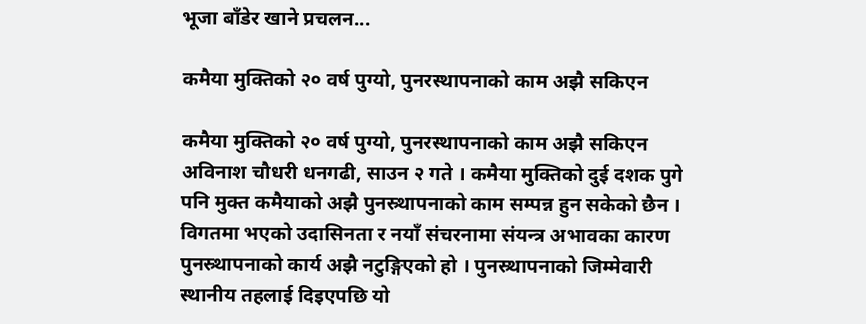भूजा बाँडेर खाने प्रचलन...

कमैया मुक्तिको २० वर्ष पुग्यो, पुनरस्थापनाको काम अझै सकिएन

कमैया मुक्तिको २० वर्ष पुग्यो, पुनरस्थापनाको काम अझै सकिएन
अविनाश चौधरी धनगढी, साउन २ गते । कमैया मुक्तिको दुई दशक पुगे पनि मुक्त कमैयाको अझै पुनस्र्थापनाको काम सम्पन्न हुन सकेको छैन । विगतमा भएको उदासिनता र नयाँ संचरनामा संयन्त्र अभावका कारण पुनस्र्थापनाको कार्य अझै नटुङ्गिएको हो । पुनस्र्थापनाको जिम्मेवारी स्थानीय तहलाई दिइएपछि यो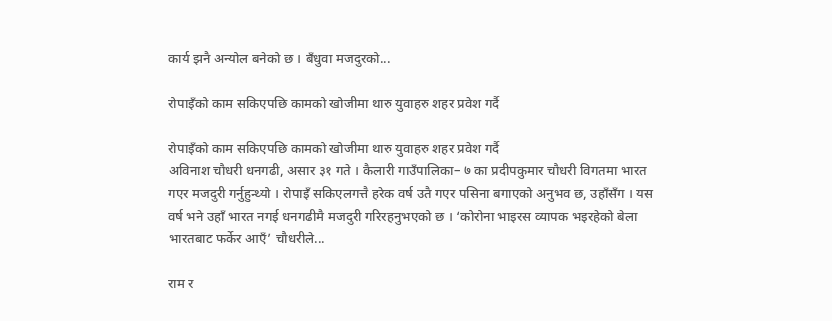कार्य झनै अन्योल बनेको छ । बँधुवा मजदुरको...

रोपाइँको काम सकिएपछि कामको खोजीमा थारु युवाहरु शहर प्रवेश गर्दै

रोपाइँको काम सकिएपछि कामको खोजीमा थारु युवाहरु शहर प्रवेश गर्दै
अविनाश चौधरी धनगढी, असार ३१ गते । कैलारी गाउँपालिका– ७ का प्रदीपकुमार चौधरी विगतमा भारत गएर मजदुरी गर्नुहुन्थ्यो । रोपाइँ सकिएलगत्तै हरेक वर्ष उतै गएर पसिना बगाएको अनुभव छ, उहाँसँग । यस वर्ष भने उहाँ भारत नगई धनगढीमै मजदुरी गरिरहनुभएको छ । ‘कोरोना भाइरस व्यापक भइरहेको बेला भारतबाट फर्केर आएँ’ चौधरीले...

राम र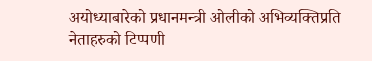अयोध्याबारेको प्रधानमन्त्री ओलीको अभिव्यक्तिप्रति नेताहरुको टिप्पणी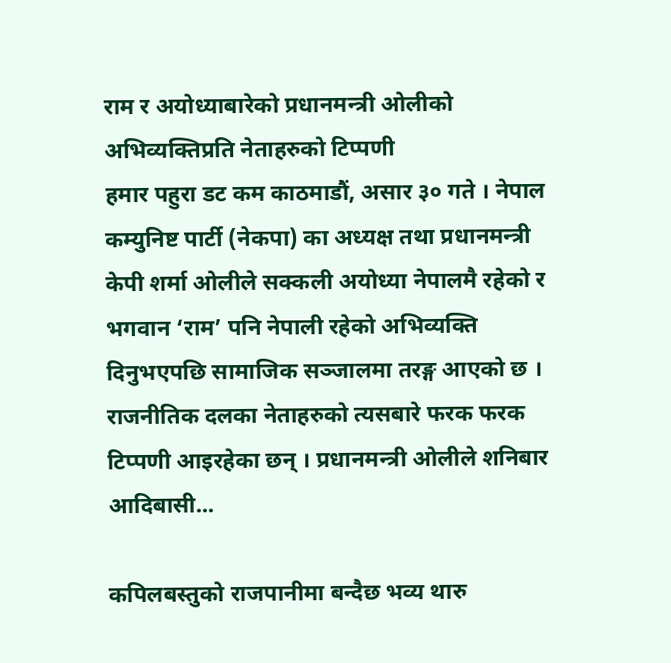राम र अयोध्याबारेको प्रधानमन्त्री ओलीको अभिव्यक्तिप्रति नेताहरुको टिप्पणी
हमार पहुरा डट कम काठमाडौं, असार ३० गते । नेपाल कम्युनिष्ट पार्टी (नेकपा) का अध्यक्ष तथा प्रधानमन्त्री केपी शर्मा ओलीले सक्कली अयोध्या नेपालमै रहेको र भगवान ‘राम’ पनि नेपाली रहेको अभिव्यक्ति दिनुभएपछि सामाजिक सञ्जालमा तरङ्ग आएको छ । राजनीतिक दलका नेताहरुको त्यसबारे फरक फरक टिप्पणी आइरहेका छन् । प्रधानमन्त्री ओलीले शनिबार आदिबासी...

कपिलबस्तुको राजपानीमा बन्दैछ भव्य थारु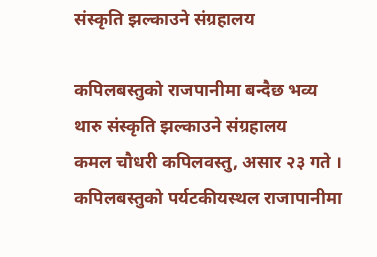संस्कृति झल्काउने संग्रहालय

कपिलबस्तुको राजपानीमा बन्दैछ भव्य थारु संस्कृति झल्काउने संग्रहालय
कमल चौधरी कपिलवस्तु, असार २३ गते । कपिलबस्तुको पर्यटकीयस्थल राजापानीमा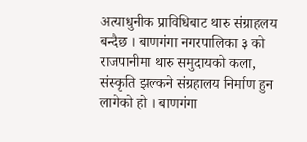अत्याधुनीक प्राविधिबाट थारु संग्राहलय बन्दैछ । बाणगंगा नगरपालिका ३ को राजपानीमा थारु समुदायको कला, संस्कृति झल्कने संग्रहालय निर्माण हुन लागेको हो । बाणगंगा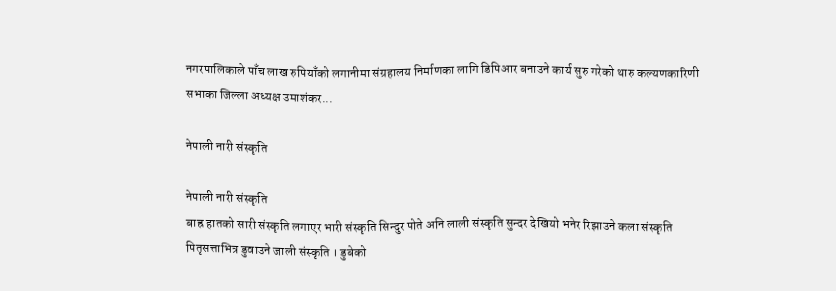नगरपालिकाले पाँच लाख रुपियाँको लगानीमा संग्रहालय निर्माणका लागि डिपिआर बनाउने कार्य सुरु गरेको थारु कल्यणकारिणी सभाका जिल्ला अध्यक्ष उमाशंकर...

नेपाली नारी संस्कृति

नेपाली नारी संस्कृति
बाह्र हातको सारी संस्कृति लगाएर भारी संस्कृति सिन्दुर पोते अनि लाली संस्कृति सुन्दर देखियो भनेर रिझाउने कला संस्कृति पितृसत्ताभित्र डुवाउने जाली संस्कृति । डुबेको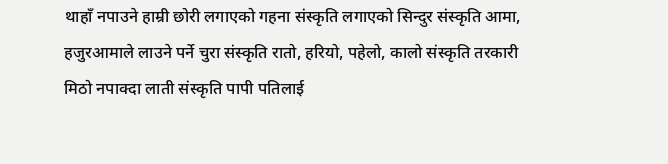थाहाँ नपाउने हाम्री छोरी लगाएको गहना संस्कृति लगाएको सिन्दुर संस्कृति आमा, हजुरआमाले लाउने पर्ने चुरा संस्कृति रातो, हरियो, पहेलो, कालो संस्कृति तरकारी मिठो नपाक्दा लाती संस्कृति पापी पतिलाई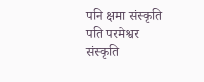पनि क्षमा संस्कृति पति परमेश्वर संस्कृति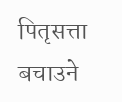पितृसत्ता बचाउने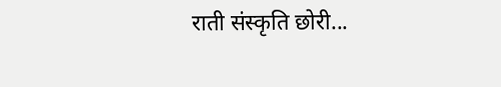राती संस्कृति छोरी...